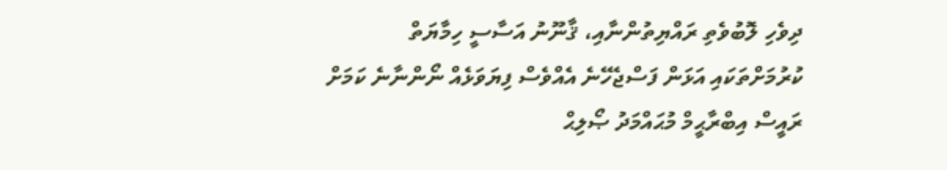ދިވެހި ލޮބުވެތި ރައްޔިތުންނާއި، ޤާނޫނު އަސާސީ ހިމާޔަތް ކުރުމަށްތަކައި އަޅަން ފަސްޖެހޭނެ އެއްވެސް ފިޔަވަޅެއް ނޯންނާނެ ކަމަށް ރައީސް އިބްރާޙީމް މުޙައްމަދު ޞޯލިޙް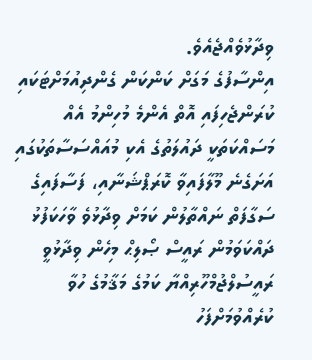ވިދާޅުވެއްޖެއެވެ.
އިންސާފުގެ މަގަށް ކަންކަން ގެންދިއުމަށްޓަކައި ކުރަންޖެހިފައި އޮތް އެންމެ މުހިންމު އެއް މަސައްކަތަކީ ދައުލަތުގެ އެކި މުއައްސަސާތަކުގައި އަށަގެނެ މޫލާފައިވާ ކޮރަޕްޝަނާއި، ފަސާފައިގެ ސަގާފަތް ނައްތާލުން ކަމަށް ވިދާޅުވެ ވާހަކަފުޅު ދައްކަވަމުން ރައީސް ޞޯލިޙް މިހެން ވިދާޅުވީ ރައީސުލްޖުމްހޫރިއްޔާ ކަމުގެ މަޤާމުގެ ހުވާ ކުރެއްވުމަށްފަހު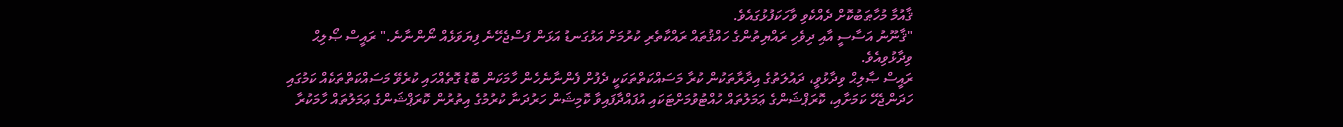ޤާއުމާ މުހާޠަބުކޮށް ދެއްކެވި ވާހަކަފުޅުގައެވެ.
"ޤާނޫނު އަސާސީ އާއި ދިވެހި ރައްޔިތުންގެ ހައްޤުތައް ރައްކާތެރި ކުރުމަށް އަޅުގަނޑު އަޅަން ފަސްޖެހޭނެ ފިޔަވަޅެއް ނޯންނާނެ." ރައީސް ޞޯލިޙް ވިދާޅުވިއެވެ.
ރައީސް ޞާލިޙް ވިދާޅުވީ، ދައުލަތުގެ އިދާރާތަކުން ކުރާ މަސައްކަތްތަކަކީ ދެފުށް ފެންނާނެހެން ހާމަކަން ބޮޑު ގޮތެއްހައި ކުރެވޭ މަސައްކަތްތަކެއް ކަމުގައި ހަދަންޖެހޭ ކަމަށާއި، ކޮރަޕްޝަންގެ ޢަމަލުތައް ހުއްޓުވުމަށްޓަކައި އުފައްދާފައިވާ ކޮމިޝަން ހަރުދަނާ ކުރުމުގެ އިތުރުން ކޮރަޕްޝަންގެ ޢަމަލުތައް ހާމަކުރާ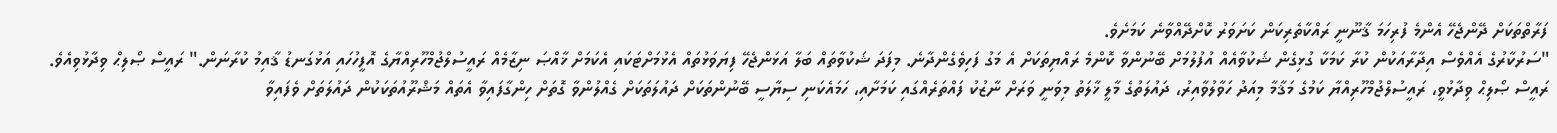ފަރާތްތަކަށް ދޭންޖެހޭ އެންމެ ފުރިހަމަ ޤާނޫނީ ރައްކާތެރިކަން ކަށަވަރު ކޮށްދޭއްވާނެ ކަމަށެވެ.
"ސަރުކާރުގެ އެއްވެސް އިދާރާއަކުން ކުރާ ކަމަކާ ގުޅިގެން ޝަކުވާއެއް އުފުލުމަށް ބޭނުންވާ ކޮންމެ ރައްޔިތަކަށް އެ މަގު ފަހިވެގެންދާނެ. މިފަދަ ޝަކުވާތައް ބަލާ އަޅަންޖެހޭ ފިޔަވަޅުތައް އެޅުމަށްޓަކައި އެކަމަށް ޚާއްޞަ ނިޒާމެއް ރައީސުލްޖުމްހޫރިއްޔާގެ އޮފީހުހައި އަޅުގަނޑު ޤާއިމު ކުރާނަން." ރައީސް ޞޯލިޙް ވިދާޅުވިއެވެ.
ރައީސް ޞޯލިޙް ވިދާޅުވީ، ރައީސުލްޖުމްހޫރިއްޔާ ކަމުގެ މަޤާމާ މިއަދު ހަވާލުވާއިރު، ދައުލަތުގެ މާލީ ޚާލަތު މިވަނީ ވަރަށް ނާޒުކު ފައްތަރެއްގައި ކަމަށާއި، ހަމައެކަނި ސިޔާސީ ބޭނުންތަކަށް ދައުލަތަކަށް ގެއްލުންވާ ގޮތަށް ހިންގާފައިވާ އެތައް މަޝްރޫއުތަކަކުން ދައުލަތަށް ވެފައިވާ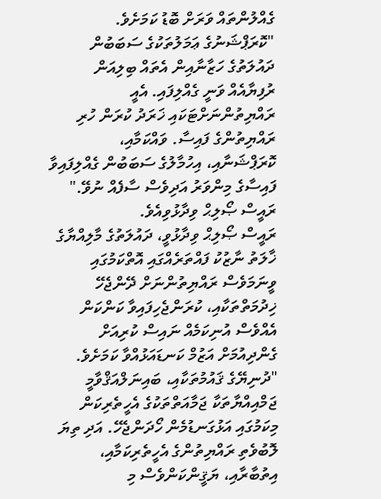ގެއްލުންތައް ވަރަށް ބޮޑު ކަމަށެވެ.
"ކޮރަޕްޝަނުގެ ޢަމަލުތަކުގެ ސަބަބުން ދައުލަތުގެ ހަޒާނާއިން އެތައް ބިލިއަން ރުފިޔާއެއް ވަނީ ގެއްލިފައި. އެއީ ރައްޔިތުންނަށްޓަކައި ޚަރަދު ކުރަން ހުރި ރައްޔިތުންގެ ފައިސާ. ވައްކަމާއި، ކޮރަޕްޝަނާއި، އިހުމާލުގެ ސަބަބުން ގެއްލިފައިވާ ފައިސާގެ މިންވަރު އަދިވެސް ސާފެއް ނުވޭ." ރައީސް ޞޯލިޙް ވިދާޅުވިއެވެ.
ރައީސް ޞޯލިޙް ވިދާޅުވީ، ދައުލަތުގެ މާލިއްޔާގެ ޚާލަތު ނާޒުކު ފައްތަރެއްގައި އޮތްކަމުގައި ވީނަމަވެސް ރައްޔިތުންނަށް ދޭންޖެހޭ ޚިދުމަތްތަކާއި، ކުރަންޖެހިފައިވާ ކަންކަން އެއްވެސް އުނިކަމެއް ނައިސް ކުރިއަށް ގެންދިއުމަށް އަޒުމް ކަނޑައަޅުއްވާ ކަމަށެވެ.
"ދުނިޔޭގެ ޤައުމުތަކާއި، ބައިނަލްއަޤްވާމީ ޖަމްއިއްޔާތަކާ ޖަމާއަތްތަކުގެ އެހީތެރިކަން މިކަމުގައި އަޅުގަނޑުމެން ހޯދަންޖެހޭ. އަދި ތިޔަ ލޮބުވެތި ރައްޔިތުންގެ އެހީތެރިކަމާއި، އިތުބާރާއި، ޔަޤީންކަންވެސް މި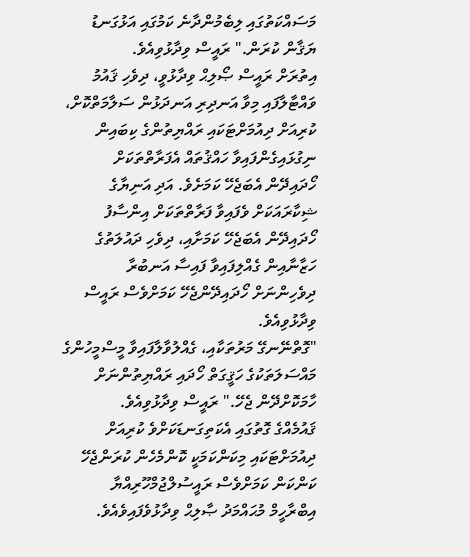މަސައްކަތުގައި ލިބެމުންދާނެ ކަމުގައި އަޅުގަނޑު ޔަޤާން ކުރަން." ރައީސް ވިދާޅުވިއެވެ.
އިތުރަށް ރައީސް ޞޯލިޙް ވިދާޅުވީ، ދިވެހި ޤައުމު ވައްޓާލާފައި މިވާ އަނދިރި އަނދަޅުން ސަލާމަތްކޮށް، ކުރިއަށް ދިއުމަށްޓަކައި ރައްޔިތުންގެ ކިބައިން ނިގުޅައިގެންފައިވާ ހައްޤުތައް އެފަރާތްތަކަށް ހޯދައިދޭން އެބަޖެހޭ ކަމަށެވެ. އަދި އަނިޔާގެ ޝިކާރައަކަށް ވެފައިވާ ފަރާތްތަކަށް އިންސާފު ހޯދައިދޭން އެބަޖެހޭ ކަމަށާއި، ދިވެހި ދައުލަތުގެ ހަޒާނާއިން ގެއްލިފައިވާ ފައިސާ އަނބުރާ ދިވެހިންނަށް ހޯދައިދޭންޖެހޭ ކަމަށްވެސް ރައީސް ވިދާޅުވިއެވެ.
"ގޮތްނޭނގޭ މަރުތަކާއި، ގެއްލުވާލާފައިވާ މީސްމީހުންގެ މައްސަލަތަކުގެ ހަޤީގަތް ހޯދައި ރައްޔިތުންނަށް ހާމަކޮށްދޭން ޖެހޭ." ރައީސް ވިދާޅުވިއެވެ.
ޤައުމެއްގެ ގޮތުގައި އެކަތިގަނޑަކަށްވެ ކުރިއަށް ދިއުމަށްޓަކައި މިކަންކަމަކީ ކޮންމެހެން ކުރަންޖެހޭ ކަންކަން ކަމަށްވެސް ރައީސުލްޖުމްހޫރިއްޔާ އިބްރާހީމް މުޙައްމަދު ޞާލިޙް ވިދާޅުވެފައިވެއެވެ.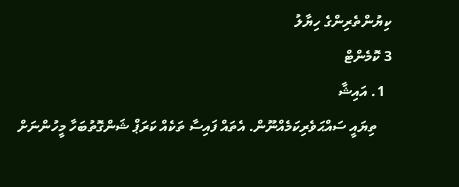ކިޔުންތެރިންގެ ހިޔާލު
3 ކޮމެންޓް
  1. އައިޝާ
    ތިޔައީ ސައްޙަވެރިކަމެއްނޫން. އެތައް ފައިސާ ތަކެއް ކަރަޕް ޝަންގޮތުބަހާ މީހުންނަށް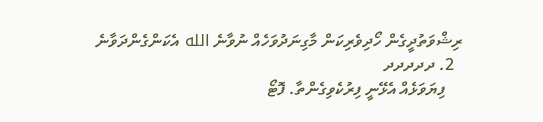ރިޝްވަތުދީގެން ހޯދިވެރިކަން މާގިނަދުވަހެއް ނުވާނެ الله އެކަންގެންދަވާނެ
  2. ދދދދދ
    ފިޔަވަޅެއް އެޅޭނީ ފިރުކެވިގެންތާ. ފޮޓޯ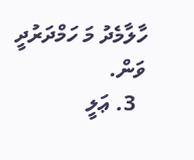ހާލާމެދު މަ ހަމްދަރުދީ ވަން.
  3. ޢަލީ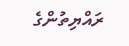ރައްޔިތުންގެ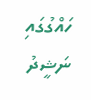ހައްގުގައި ނަޝީދު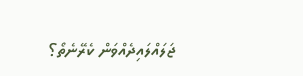ޖަލައްލައިދެއްވަން ކެރޭނެތޯ؟